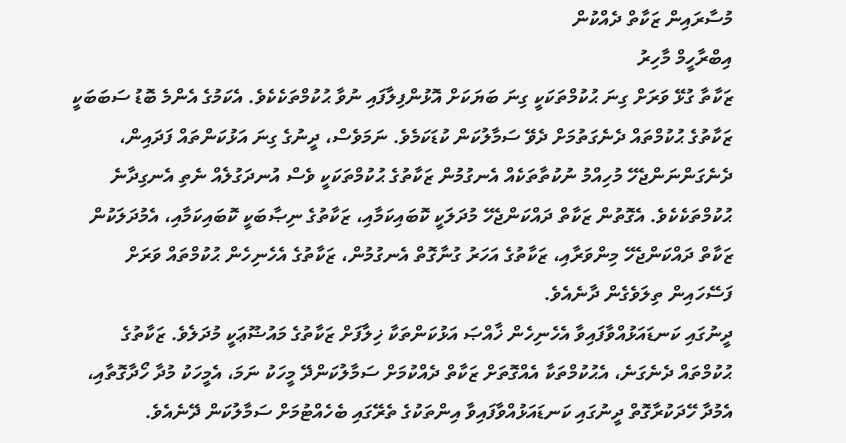މުސާރައިން ޒަކާތް ދެއްކުން
އިބްރާހީމް މާހިރު
ޒަކާތާ ގުޅޭ ވަރަށް ގިނަ ޙުކުމްތަކަކީ ގިނަ ބަޔަކަށް އޮޅުންފިލާފައި ނުވާ ޙުކުމްތަކެކެވެ. އެކަމުގެ އެންމެ ބޮޑު ސަބަބަކީ ޒަކާތުގެ ޙުކުމްތައް ދެނެގަތުމަށް ދެވޭ ސަމާލުކަން ކުޑަކަމެވެ. ނަމަވެސް، ދީނުގެ ގިނަ އަޅުކަންތައް ފަދައިން، ދެނެގަންނަންޖެހޭ މުހިއްމު ނުކުތާތަކެއް އެނގުމުން ޒަކާތުގެ ޙުކުމްތަކަކީ ވެސް އުނދަގުލެއް ނެތި އެނގިދާނެ ޙުކުމްތަކެކެވެ. އެގޮތުން ޒަކާތް ދައްކަންޖެހޭ މުދަލަކީ ކޮބައިކަމާއި، ޒަކާތުގެ ނިޞާބަކީ ކޮބައިކަމާއި، އެމުދަލަކުން ޒަކާތް ދައްކަންޖެހޭ މިންވަރާއި، ޒަކާތުގެ އަހަރު ގުނާގޮތް އެނގުމުން، ޒަކާތުގެ އެހެނިހެން ޙުކުމްތައް ވަރަށް ފަސޭހައިން ތިލަވެގެން ދާނެއެވެ.
ދީނުގައި ކަނޑައަޅުއްވާފައިވާ އެހެނިހެން ޚާއްޞަ އަޅުކަންތަކާ ޚިލާފަށް ޒަކާތުގެ މައުޟޫޢަކީ މުދަލެވެ. ޒަކާތުގެ ޙުކުމްތައް ދެނެގަނެ، އެޙުކުމްތަކާ އެއްގޮތަށް ޒަކާތް ދެއްކުމަށް ސަމާލުކަންދޭ މީހަކު ނަމަ، އެމީހަކު މުދާ ހޯދާގޮތާއި، އެމުދާ ހޭދަކުރާގޮތް ދީނުގައި ކަނޑައަޅުއްވާފައިވާ އިންތަކުގެ ތެރޭގައި ބެހެއްޓުމަށް ސަމާލުކަން ދޭނެއެވެ.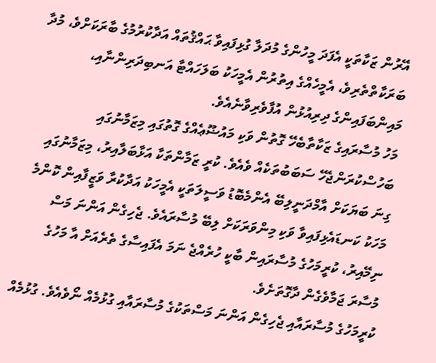އޭރުން ޒަކާތަކީ އެފަދަ މީހުންގެ މުދަލާ ގުޅިފައިވާ ޙައްޤުތައް އަދާކުރުމުގެ ބާރަކަށްވެ، މުދާ ބަރަކާތްތެރިވެ، އެމީހެއްގެ އިތުރުން އެމީހަކު ބަލަހައްޓާ އަނބިދަރިންނާއި، މައިންބަފައިންގެ ދިރިއުޅުން އުފާވެރިވާނެއެވެ.
މަހު މުސާރައިގެ ޒަކާތާބެހޭ ގޮތުން ވަކި މައުޟޫޢެއްގެ ގޮތުގައި މިޒަމާނުގައި ބަހުސްކުރަންޖެހޭ ސަބަބުތަކެއް ވެއެވެ. ކުރީ ޒަމާންތަކާ އަޅާބަލާއިރު، މިޒަމާނުގައި ގިނަ ބަޔަކަށް އާމްދަނީލިބޭ އެންމެބޮޑު ވަސީލަތަކީ އެމީހަކު އަދާކުރާ ވަޒީފާއިން ކޮންމެ މަހަކު ކަނޑައެޅިފައިވާ ވަކި މިންވަރަކަށް ލިބޭ މުސާރައެވެ. ޖެހިގެން އަންނަ މަސް ނިމޭއިރު، ކުރީމަހުގެ މުސާރައިން ބާކީ ހުރެއްޖެ ނަމަ އެފައިސާގެ ތެރެއަށް އާ މަހުގެ މުސާރަ ޖަމާވެގެން ދާގޮތަށެވެ.
ކުރީމަހުގެ މުސާރައާއި ޖެހިގެން އަންނަ މަސްތަކުގެ މުސާރައާއި ގުޅުމެއް ނޯވެއެވެ. ގުޅުމެއް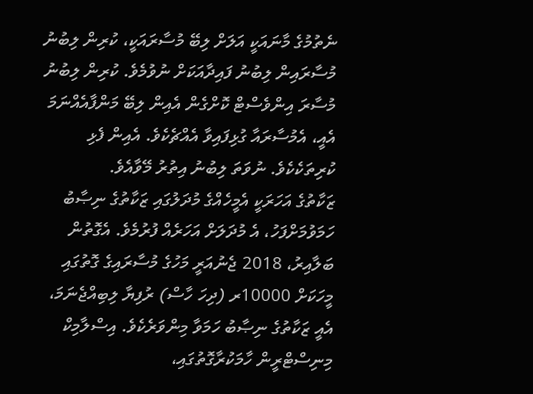ނެތުމުގެ މާނައަކީ އަލަށް ލިބޭ މުސާރައަކީ، ކުރިން ލިބުނު މުސާރައިން ލިބުނު ފައިދާއަކަށް ނުވުމެވެ. ކުރިން ލިބުނު މުސާރަ އިންވެސްޓް ކޮށްގެން އެއިން ލިބޭ މަންފާއެއްނަމަ އެއީ، އެމުސާރައާ ގުޅިފައިވާ އެއްޗެކެވެ. އެއިން ފެޅި ކުރިތަކެކެވެ. ނުވަތަ ލިބުނު އިތުރު މޭވާއެވެ.
ޒަކާތުގެ އަހަރަކީ އެމީހެއްގެ މުދަލުގައި ޒަކާތުގެ ނިޞާބު ހަމަވުމަށްފަހު، އެ މުދަލަށް އަހަރެއް ފުރުމެވެ. އެގޮތުން ބަލާއިރު، 2018 ޖެނުއަރީ މަހުގެ މުސާރައިގެ ގޮތުގައި މީހަކަށް 10000ރ (ދިހަ ހާސް) ރުފިޔާ ލިބިއްޖެނަމަ، އެއީ ޒަކާތުގެ ނިޞާބު ހަމަވާ މިންވަރެކެވެ. އިސްލާމިކް މިނިސްޓްރީން ހާމަކުރާގޮތުގައި،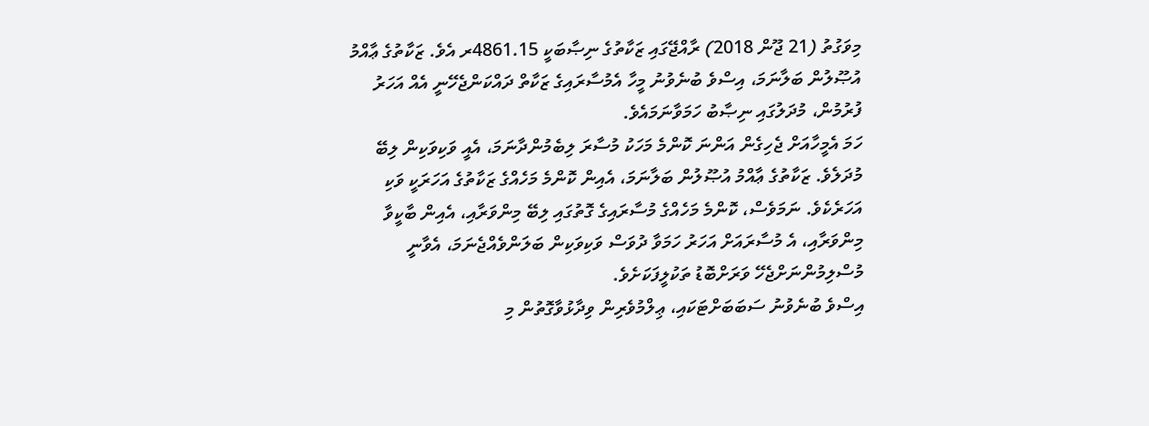މިވަގުތު (21 ޖޫން 2018) ރާއްޖޭގައި ޒަކާތުގެ ނިޞާބަކީ 4861.15ރ އެވެ. ޒަކާތުގެ ޢާއްމު އުޞޫލުން ބަލާނަމަ، އިސްވެ ބުނެވުނު މީހާ އެމުސާރައިގެ ޒަކާތް ދައްކަންޖެހޭނީ އެއް އަހަރު ފުރުމުން، މުދަލުގައި ނިޞާބު ހަމަވާނަމައެވެ.
ހަމަ އެމީހާއަށް ޖެހިގެން އަންނަ ކޮންމެ މަހަކު މުސާރަ ލިބެމުންދާނަމަ، އެއީ ވަކިވަކިން ލިބޭ މުދަލެވެ. ޒަކާތުގެ ޢާއްމު އުޞޫލުން ބަލާނަމަ، އެއިން ކޮންމެ މަހެއްގެ ޒަކާތުގެ އަހަރަކީ ވަކި އަހަރެކެވެ. ނަމަވެސް، ކޮންމެ މަހެއްގެ މުސާރައިގެ ގޮތުގައި ލިބޭ މިންވަރާއި، އެއިން ބާކީވާ މިންވަރާއި، އެ މުސާރައަށް އަހަރު ހަމަވާ ދުވަސް ވަކިވަކިން ބަލަންވެއްޖެނަމަ، އެވާނީ މުސްލިމުންނަށްޖެހޭ ވަރަށްބޮޑު ތަކުލީފަކަށެވެ.
އިސްވެ ބުނެވުނު ސަބަބަށްޓަކައި، ޢިލްމުވެރިން ވިދާޅުވާގޮތުން މި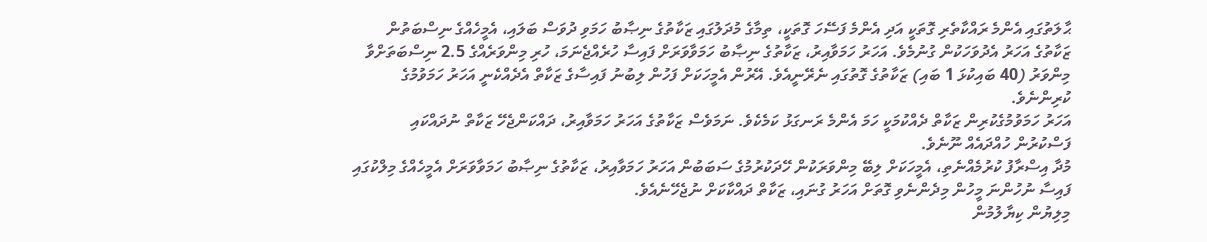ޙާލަތުގައި އެންމެ ރައްކާތެރި ގޮތަކީ އަދި އެންމެ ފަސޭހަ ގޮތަކީ، ތިމާގެ މުދަލުގައި ޒަކާތުގެ ނިޞާބު ހަމަވި ދުވަސް ބަލައި، އެމީހެއްގެ ނިސްބަތުން ޒަކާތުގެ އަހަރު އެދުވަހަކުން ގުނުމެވެ. އަހަރު ހަމަވާއިރު، ޒަކާތުގެ ނިޞާބު ހަމަވާވަރަށް ފައިސާ ހުރެއްޖެނަމަ، ހުރި މިންވަރެއްގެ 2.5 ނިސްބަތަށްވާ މިންވަރު (40 ބައިކުޅަ 1 ބައި) ޒަކާތުގެ ގޮތުގައި ނެރޭނީއެވެ. އޭރުން އެމީހަކަށް ފަހުން ލިބުނު ފައިސާގެ ޒަކާތް އެދެއްކެނީ އަހަރު ހަމަވުމުގެ ކުރިންނެވެ.
އަހަރު ހަމަވުމުގެކުރިން ޒަކާތް ދެއްކުމަކީ ހަމަ އެންމެ ރަނގަޅު ކަމެކެވެ. ނަމަވެސް ޒަކާތުގެ އަހަރު ހަމަވާއިރު، ދައްކަންޖެހޭ ޒަކާތް ނުދައްކައި ފަސްކުރުން ހުއްދައެއް ނޫނެވެ.
މުދާ އިސްރާފު ކުރުމެއްނެތި، އެމީހަކަށް ލިބޭ މިންވަރަކުން ހޭދަކުރުމުގެ ސަބަބުން އަހަރު ހަމަވާއިރު، ޒަކާތުގެ ނިޞާބު ހަމަވާވަރަށް އެމީހެއްގެ މިލްކުގައި ފައިސާ ނުހުންނަ މީހުން މިދެންނެވި ގޮތަށް އަހަރު ގުނައި، ޒަކާތް ދައްކާކަށް ނުޖެހޭނެއެވެ.
މިލިޔުން ކިޔާލުމުން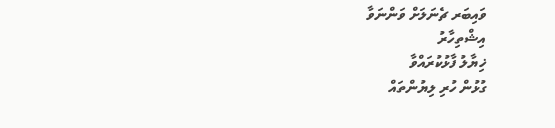ވައިބަރ ޗެނަލަށް ވަންނަވާ
އިޝްތިހާރު
ޚިޔާލު ފާޅުކުރައްވާ
ގުޅުން ހުރި ލިޔުންތައް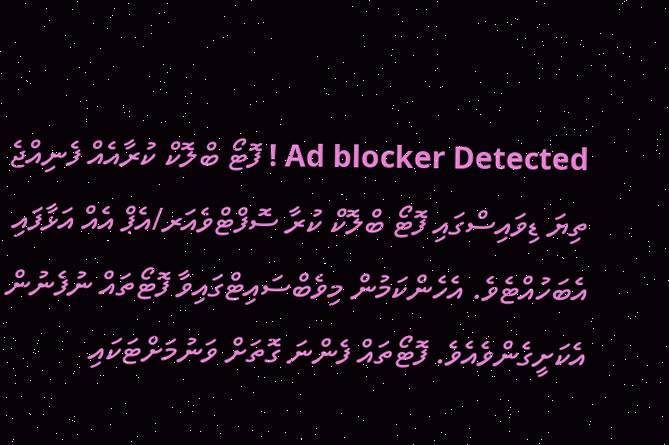Ad blocker Detected ! ފޮޓޯ ބްލޮކް ކުރާއެއް ފެނިއްޖެ
ތިޔަ ޑިވައިސްގައި ފޮޓޯ ބްލޮކް ކުރާ ސޮފްޓްވެއަރ/އެޕް އެއް އަޅާފައި އެބަހުއްޓެވެ. އެހެންކަމުން މިވެބްސައިޓްގައިވާ ފޮޓޯތައް ނުފެނުން އެކަށީގެންވެއެވެ. ފޮޓޯތައް ފެންނަ ގޮތަށް ވަނުމަށްޓަކައި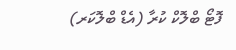ފޮޓޯ ބްލޮކް ކުރާ (އެޑް ބްލޮކަރ)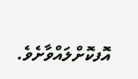އޮފކޮށްލައްވާށެވެ.